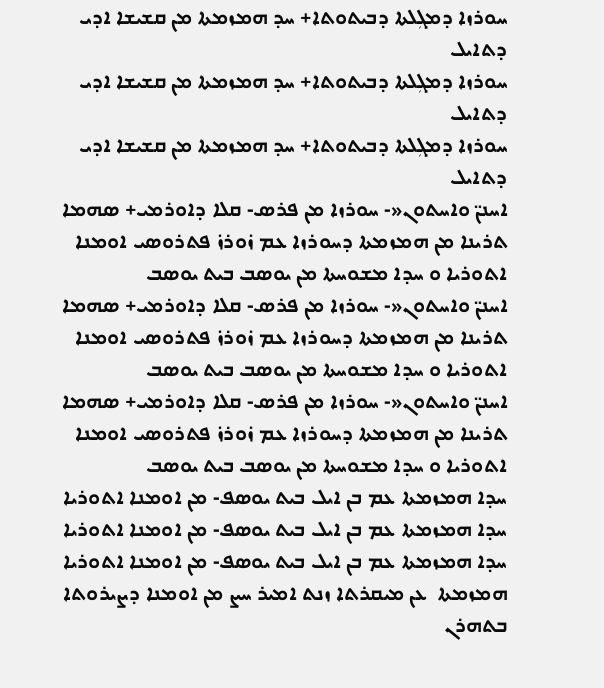ܚܘܪܙܐ ܕܡܓܼܠܬܐ ܕܒܝܬܘܬܐ+ ܚܕ ܗܡܙܡܬܐ ܡܢ ܩܫܝܫܐ ܐܕܝ ܕܬܐܝܠ
ܚܘܪܙܐ ܕܡܓܼܠܬܐ ܕܒܝܬܘܬܐ+ ܚܕ ܗܡܙܡܬܐ ܡܢ ܩܫܝܫܐ ܐܕܝ ܕܬܐܝܠ
ܚܘܪܙܐ ܕܡܓܼܠܬܐ ܕܒܝܬܘܬܐ+ ܚܕ ܗܡܙܡܬܐ ܡܢ ܩܫܝܫܐ ܐܕܝ ܕܬܐܝܠ
ܐܚܢܢ̈ ܘܐܚܬܘܢ«- ܚܘܪܙܐ ܡܢ ܦܪܣ- ܩܠܐ ܕܐܘܪܡܝ+ ܣܗܡܐ ܬܪܝܢܐ ܡܢ ܗܡܙܡܬܐ ܕܚܘܪܙܐ ܥܡ ܙ̇ܘܪܙ̇ ܦܬܪܘܣܝ ܐܘܡܢܐ ܐܬܘܪܝܐ ܘ ܚܕܐ ܡܫܘܚܬܐ ܡܢ ܝܘܣܒ ܒܝܬ ܝܘܣܒ
ܐܚܢܢ̈ ܘܐܚܬܘܢ«- ܚܘܪܙܐ ܡܢ ܦܪܣ- ܩܠܐ ܕܐܘܪܡܝ+ ܣܗܡܐ ܬܪܝܢܐ ܡܢ ܗܡܙܡܬܐ ܕܚܘܪܙܐ ܥܡ ܙ̇ܘܪܙ̇ ܦܬܪܘܣܝ ܐܘܡܢܐ ܐܬܘܪܝܐ ܘ ܚܕܐ ܡܫܘܚܬܐ ܡܢ ܝܘܣܒ ܒܝܬ ܝܘܣܒ
ܐܚܢܢ̈ ܘܐܚܬܘܢ«- ܚܘܪܙܐ ܡܢ ܦܪܣ- ܩܠܐ ܕܐܘܪܡܝ+ ܣܗܡܐ ܬܪܝܢܐ ܡܢ ܗܡܙܡܬܐ ܕܚܘܪܙܐ ܥܡ ܙ̇ܘܪܙ̇ ܦܬܪܘܣܝ ܐܘܡܢܐ ܐܬܘܪܝܐ ܘ ܚܕܐ ܡܫܘܚܬܐ ܡܢ ܝܘܣܒ ܒܝܬ ܝܘܣܒ
ܚܕܐ ܗܡܙܡܬܐ ܥܡ ܒܢ ܐܝܠ ܒܝܬ ܝܘܣܦ- ܡܢ ܐܘܡܢܐ ܐܬܘܪܝܐ
ܚܕܐ ܗܡܙܡܬܐ ܥܡ ܒܢ ܐܝܠ ܒܝܬ ܝܘܣܦ- ܡܢ ܐܘܡܢܐ ܐܬܘܪܝܐ
ܚܕܐ ܗܡܙܡܬܐ ܥܡ ܒܢ ܐܝܠ ܒܝܬ ܝܘܣܦ- ܡܢ ܐܘܡܢܐ ܐܬܘܪܝܐ
ܗܡܙܡܬܐ  ܥܢ ܡܝܩܪܬܐ ܙܢܬ ܐܡܝܪ ܚܨ ܡܢ ܐܘܡܢܐ ܕܨܝܪܘܬܐ ܒܬܗܪܢ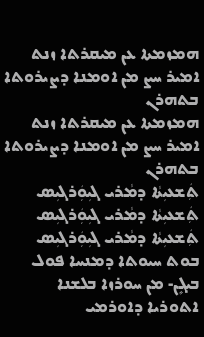ܗܡܙܡܬܐ ܥܢ ܡܝܩܪܬܐ ܙܢܬ ܐܡܝܪ ܚܨ ܡܢ ܐܘܡܢܐ ܕܨܝܪܘܬܐ ܒܬܗܪܢ
ܗܡܙܡܬܐ ܥܢ ܡܝܩܪܬܐ ܙܢܬ ܐܡܝܪ ܚܨ ܡܢ ܐܘܡܢܐ ܕܨܝܪܘܬܐ ܒܬܗܪܢ
ܬܲܫܥܝܼܬܵܐ ܕܡܵܪܝ ܓܝܼܘܲܪܓܝܼܣ
ܬܲܫܥܝܼܬܵܐ ܕܡܵܪܝ ܓܝܼܘܲܪܓܝܼܣ
ܬܲܫܥܝܼܬܵܐ ܕܡܵܪܝ ܓܝܼܘܲܪܓܝܼܣ
ܒܘܬ ܚܝܘܬܐ ܕܡܢܚܐ ܦܘܠ ܒܝܓܻܢ- ܡܢ ܚܘܪܙܐ ܒܠܫܢܐ ܐܬܘܪܝܐ ܕܐܘܪܡܝ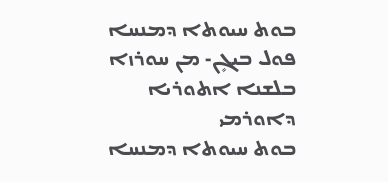ܒܘܬ ܚܝܘܬܐ ܕܡܢܚܐ ܦܘܠ ܒܝܓܻܢ- ܡܢ ܚܘܪܙܐ ܒܠܫܢܐ ܐܬܘܪܝܐ ܕܐܘܪܡܝ
ܒܘܬ ܚܝܘܬܐ ܕܡܢܚܐ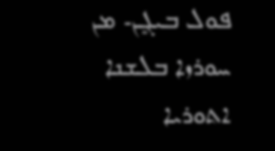ܦܘܠ ܒܝܓܻܢ- ܡܢ ܚܘܪܙܐ ܒܠܫܢܐ ܐܬܘܪܝܐ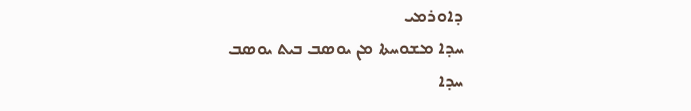ܕܐܘܪܡܝ
ܚܕܐ ܡܫܘܚܬܐ ܡܢ ܝܘܣܒ ܒܝܬ ܝܘܣܒ
ܚܕܐ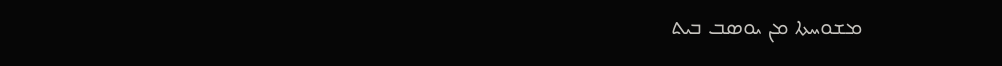ܡܫܘܚܬܐ ܡܢ ܝܘܣܒ ܒܝܬ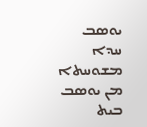ܝܘܣܒ
ܚܕܐ ܡܫܘܚܬܐ ܡܢ ܝܘܣܒ ܒܝܬ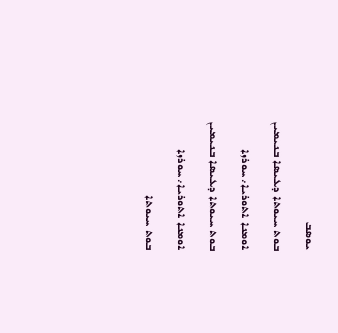ܝܘܣܒ
ܒܘܬ ܚܝܘܬܐ ܕܥܝܣܐ ܒܢܝܡܝܢ ܐܘܡܢܐ ܐܬܘܪܝܐ܇ ܚܘܪܙܐ
ܒܘܬ ܚܝܘܬܐ ܕܥܝܣܐ ܒܢܝܡܝܢ ܐܘܡܢܐ ܐܬܘܪܝܐ܇ ܚܘܪܙܐ
ܒܘܬ ܚܝܘܬܐ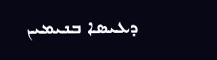ܕܥܝܣܐ ܒܢܝܡܝܢ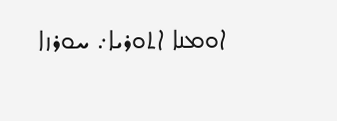ܐܘܡܢܐ ܐܬܘܪܝܐ܇ ܚܘܪܙܐ